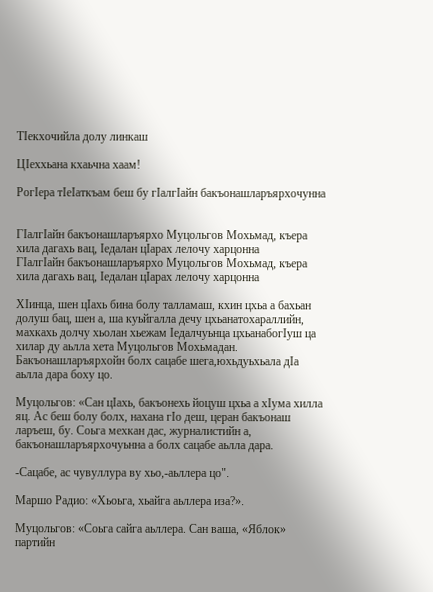ТIекхочийла долу линкаш

ЦIеххьана кхаьчна хаам!

РогIера тIеIаткъам беш бу гIалгIайн бакъонашларъярхочунна


ГIалгIайн бакъонашларъярхо Муцольгов Мохьмад, къера хила дагахь вац, Iедалан цIарах лелочу харцонна
ГIалгIайн бакъонашларъярхо Муцольгов Мохьмад, къера хила дагахь вац, Iедалан цIарах лелочу харцонна

ХIинца, шен цIахь бина болу талламаш, кхин цхьа а бахьан долуш бац, шен а, ша куьйгалла дечу цхьанатохараллийн, махкахь долчу хьолан хьежам Iедалчуьнца цхьанабогIуш ца хилар ду аьлла хета Муцольгов Мохьмадан. Бакъонашларъярхойн болх сацабе шега,юхьдуьхьала дIа аьлла дара боху цо.

Муцольгов: «Сан цIахь, бакъонехь йоцуш цхьа а хIума хилла яц. Ас беш болу болх, нахана гIо деш, церан бакъонаш ларъеш, бу. Соьга мехкан дас, журналистийн а, бакъонашларъярхочуьнна а болх сацабе аьлла дара.

-Сацабе, ас чувуллура ву хьо,-аьллера цо".

Маршо Радио: «Хьоьга, хьайга аьллера иза?».

Муцольгов: «Соьга сайга аьллера. Сан ваша, «Яблок» партийн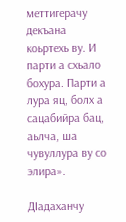меттигерачу декъана коьртехь ву. И парти а схьало бохура. Парти а лура яц, болх а сацабийра бац, аьлча, ша чувуллура ву со элира».

ДIадаханчу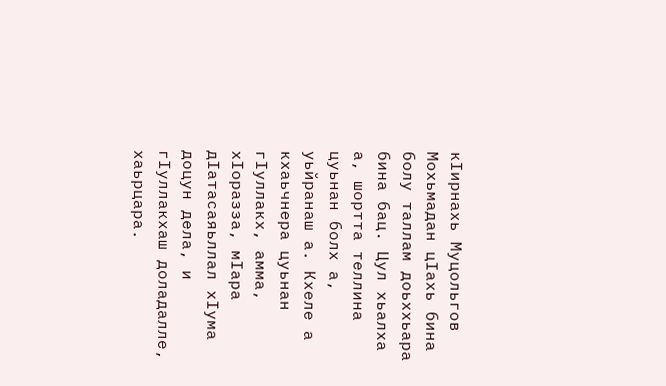кIирнахь Муцольгов Мохьмадан цIахь бина болу таллам доьххьара бина бац. Цул хьалха а, шортта теллина цуьнан болх а, уьйранаш а. Кхеле а кхаьчнера цуьнан гIуллакх, амма, хIоразза, мIара дIатасаяьллал хIума доцун дела, и гIуллакхаш доладалле, хаьрцара.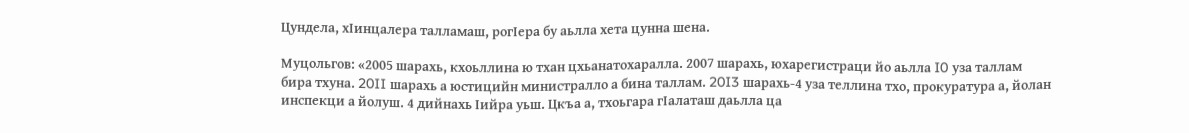Цундела, хIинцалера талламаш, рогIера бу аьлла хета цунна шена.

Муцольгов: «2005 шарахь, кхоьллина ю тхан цхьанатохаралла. 2007 шарахь, юхарегистраци йо аьлла I0 уза таллам бира тхуна. 20II шарахь а юстицийн министралло а бина таллам. 20I3 шарахь-4 уза теллина тхо, прокуратура а, йолан инспекци а йолуш. 4 дийнахь Iийра уьш. Цкъа а, тхоьгара гIалаташ даьлла ца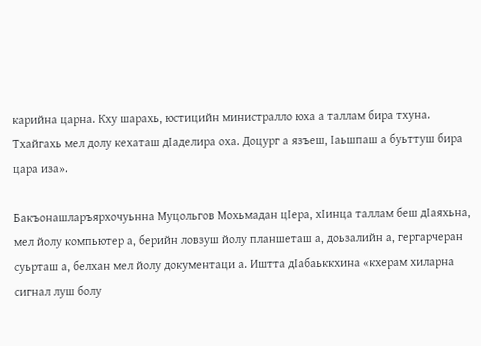карийна царна. Кху шарахь, юстицийн министралло юха а таллам бира тхуна. Тхайгахь мел долу кехаташ дIаделира оха. Доцург а язъеш, Iаьшпаш а буьттуш бира цара иза».

Бакъонашларъярхочуьнна Муцольгов Мохьмадан цIера, хIинца таллам беш дIаяхьна, мел йолу компьютер а, берийн ловзуш йолу планшеташ а, доьзалийн а, гергарчеран суьрташ а, белхан мел йолу документаци а. Иштта дIабаьккхина «кхерам хиларна сигнал луш болу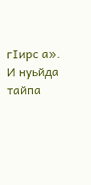гIирс а». И нуьйда тайпа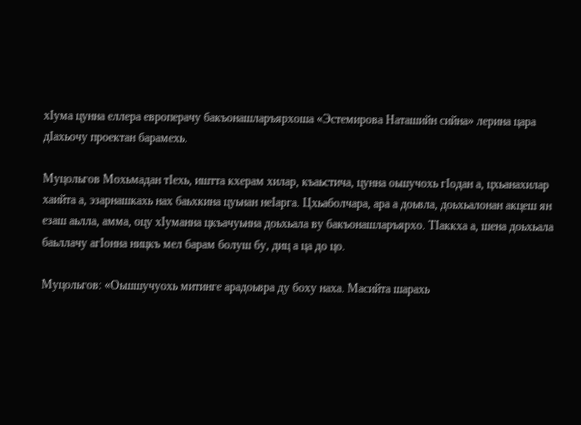хIума цунна еллера европерачу бакъонашларъярхоша «Эстемирова Наташийн сийна» лерина цара дIахьочу проектан барамехь.

Муцольгов Мохьмадан тIехь, иштта кхерам хилар, къаьстича, цунна оьшучохь гIодан а, цхьанахилар хаийта а, эзарнашкахь нах баьхкина цуьнан неIарга. Цхьаболчара, ара а доьвла, доьхьалонан акцеш ян езаш аьлла, амма, оцу хIуманна цкъачуьнна доьхьала ву бакъонашларъярхо. ТIаккха а, шена доьхьала баьллачу агIонна ницкъ мел барам болуш бу, диц а ца до цо.

Муцольгов: «Оьшшучуохь митинге арадоьвра ду боху наха. Масийта шарахь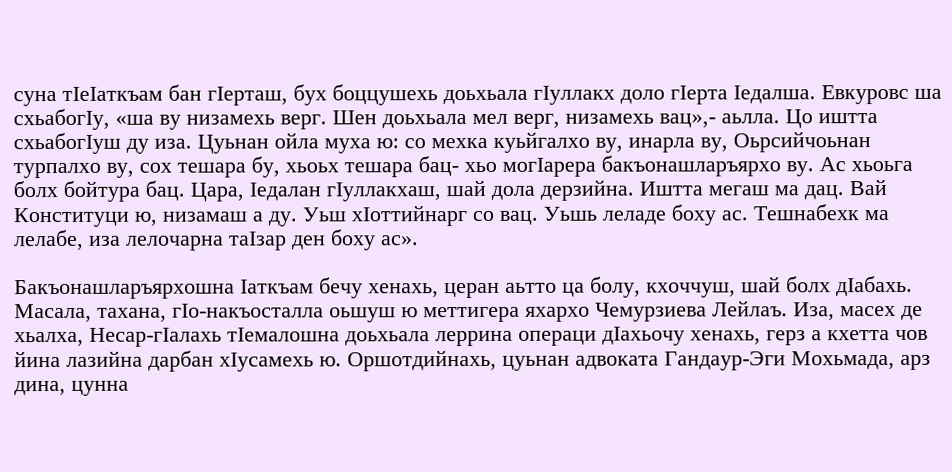суна тIеIаткъам бан гIерташ, бух боццушехь доьхьала гIуллакх доло гIерта Iедалша. Евкуровс ша схьабогIу, «ша ву низамехь верг. Шен доьхьала мел верг, низамехь вац»,- аьлла. Цо иштта схьабогIуш ду иза. Цуьнан ойла муха ю: со мехка куьйгалхо ву, инарла ву, Оьрсийчоьнан турпалхо ву, сох тешара бу, хьоьх тешара бац- хьо могIарера бакъонашларъярхо ву. Ас хьоьга болх бойтура бац. Цара, Iедалан гIуллакхаш, шай дола дерзийна. Иштта мегаш ма дац. Вай Конституци ю, низамаш а ду. Уьш хIоттийнарг со вац. Уьшь леладе боху ас. Тешнабехк ма лелабе, иза лелочарна таIзар ден боху ас».

Бакъонашларъярхошна Iаткъам бечу хенахь, церан аьтто ца болу, кхоччуш, шай болх дIабахь. Масала, тахана, гIо-накъосталла оьшуш ю меттигера яхархо Чемурзиева Лейлаъ. Иза, масех де хьалха, Несар-гIалахь тIемалошна доьхьала леррина операци дIахьочу хенахь, герз а кхетта чов йина лазийна дарбан хIусамехь ю. Оршотдийнахь, цуьнан адвоката Гандаур-Эги Мохьмада, арз дина, цунна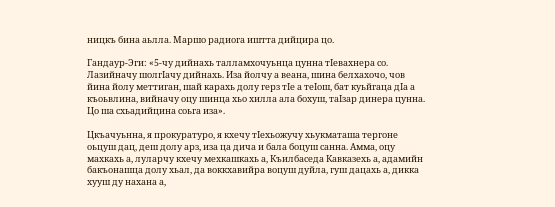ницкъ бина аьлла. Маршо радиога иштта дийцира цо.

Гандаур-Эги: «5-чу дийнахь талламхочуьнца цунна тIевахнера со. Лазийначу шолгIачу дийнахь. Иза йолчу а веана, шина белхахочо, чов йина йолу меттиган, шай карахь долу герз тIе а теIош, бат куьйгаца дIа а къоьвлина, вийначу оцу шинца хьо хилла ала бохуш, таIзар динера цунна. Цо ша схьадийцина соьга иза».

Цкъачуьнна, я прокуратуро, я кхечу тIехьожучу хьукматаша тергоне оьцуш дац, деш долу арз, иза ца дича и бала боцуш санна. Амма, оцу махкахь а, луларчу кхечу мехкашкахь а, Къилбаседа Кавказехь а, адамийн бакъонашца долу хьал, да воккхавийра воцуш дуйла, гуш дацахь а, дикка хууш ду нахана а,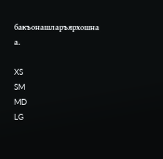бакъонашларъярхошна а.

XS
SM
MD
LG